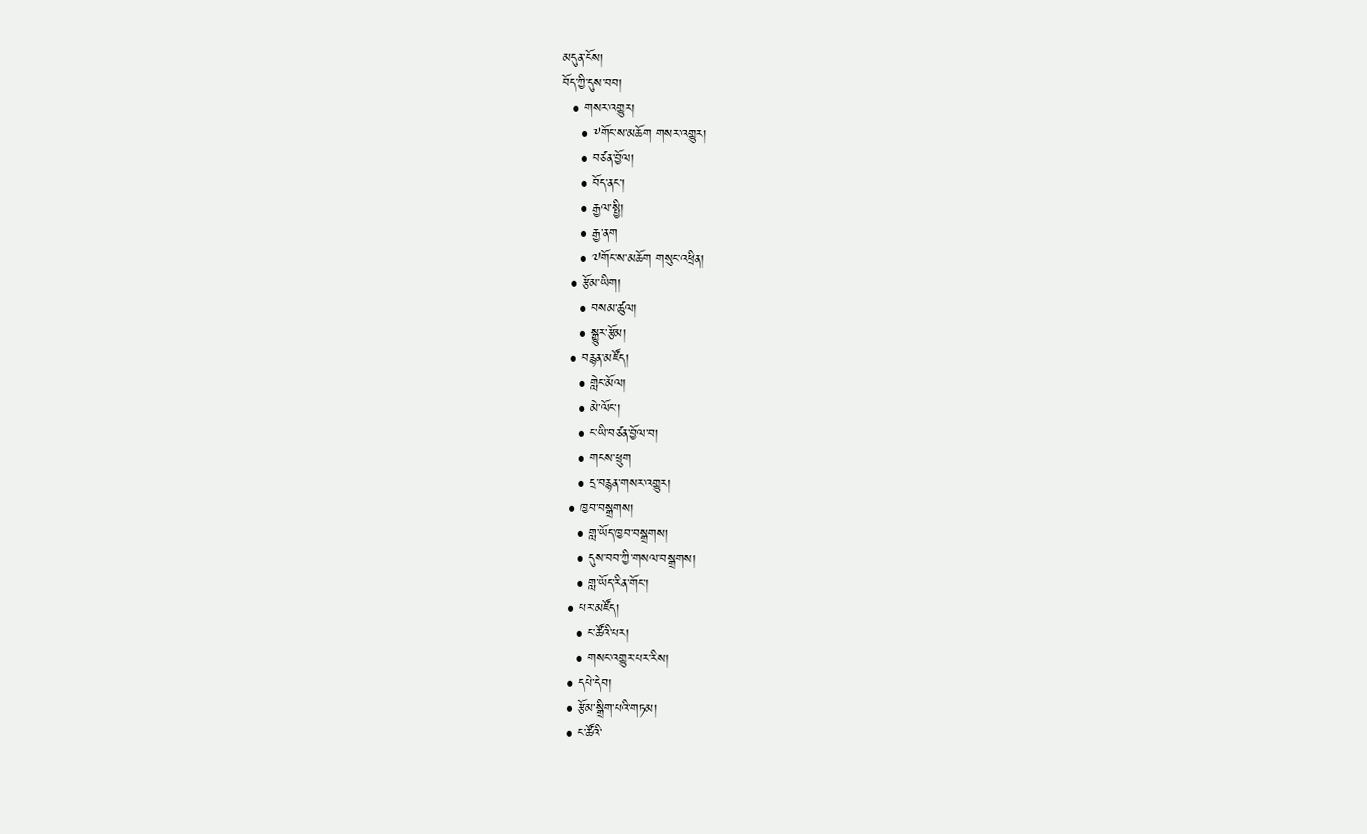མདུན་ངོས།
བོད་ཀྱི་དུས་བབ།
  • གསར་འགྱུར།
    • ༸གོང་ས་མཆོག གསར་འགྱུར།
    • བཙན་བྱོལ།
    • བོད་ནང་།
    • རྒྱལ་སྤྱི།
    • རྒྱ་ནག
    • ༧གོང་ས་མཆོག གསུང་འཕྲིན།
  • རྩོམ་ཡིག།
    • བསམ་ཚུལ།
    • སྒྱུར་རྩོམ།
  • བརྙན་མཛོད།
    • གླེང་མོལ།
    • མེ་ལོང་།
    • ང་ཡི་བཙན་བྱོལ་བ།
    • གངས་ཕྲུག
    • དྲ་བརྙན་གསར་འགྱུར།
  • ཁྱབ་བསྒྲགས།
    • གླ་ཡོད་ཁྱབ་བསྒྲགས།
    • དུས་བབ་ཀྱི་གསལ་བསྒྲགས།
    • གླ་ཡོད་རིན་གོང་།
  • པར་མཛོད།
    • ང་ཚོའི་པར།
    • གསང་འགྱུར་པར་རིས།
  • དཔེ་དེབ།
  • རྩོམ་སྒྲིག་པའི་གཏམ།
  • ང་ཚོའི་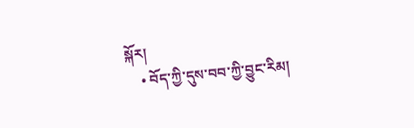སྐོར།
    • བོད་ཀྱི་དུས་བབ་ཀྱི་བྱུང་རིམ།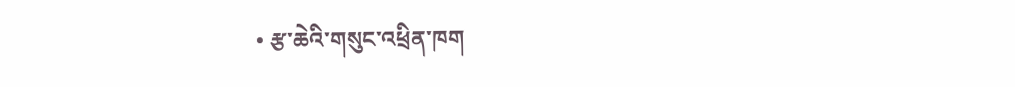• རྩ་ཆེའི་གསུང་འཕྲིན་ཁག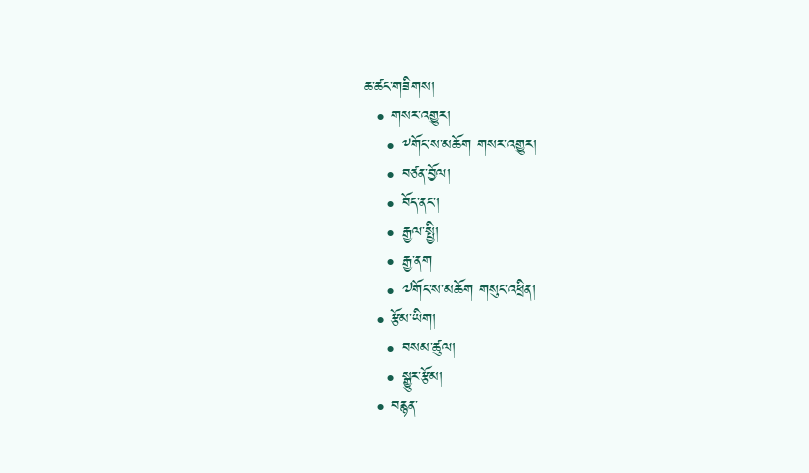ཆ་ཚང་གཟིགས།
  • གསར་འགྱུར།
    • ༸གོང་ས་མཆོག གསར་འགྱུར།
    • བཙན་བྱོལ།
    • བོད་ནང་།
    • རྒྱལ་སྤྱི།
    • རྒྱ་ནག
    • ༧གོང་ས་མཆོག གསུང་འཕྲིན།
  • རྩོམ་ཡིག།
    • བསམ་ཚུལ།
    • སྒྱུར་རྩོམ།
  • བརྙན་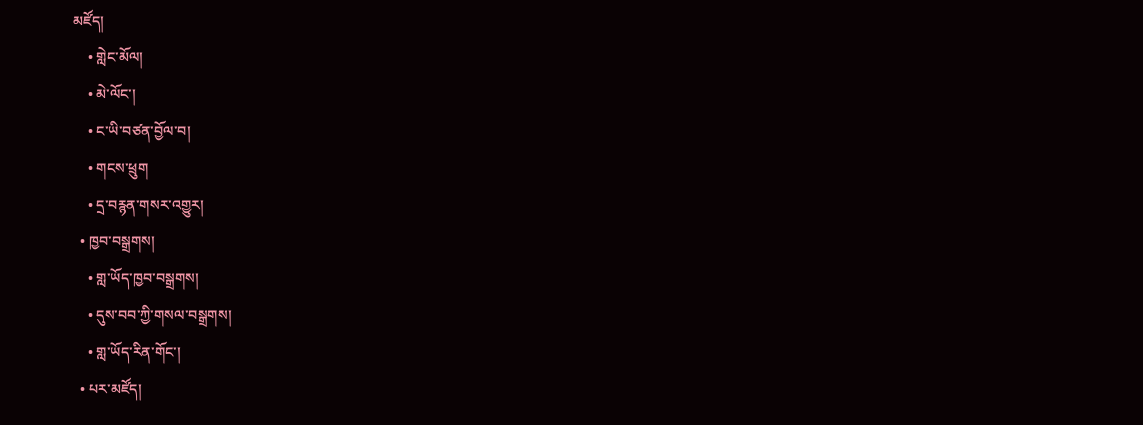མཛོད།
    • གླེང་མོལ།
    • མེ་ལོང་།
    • ང་ཡི་བཙན་བྱོལ་བ།
    • གངས་ཕྲུག
    • དྲ་བརྙན་གསར་འགྱུར།
  • ཁྱབ་བསྒྲགས།
    • གླ་ཡོད་ཁྱབ་བསྒྲགས།
    • དུས་བབ་ཀྱི་གསལ་བསྒྲགས།
    • གླ་ཡོད་རིན་གོང་།
  • པར་མཛོད།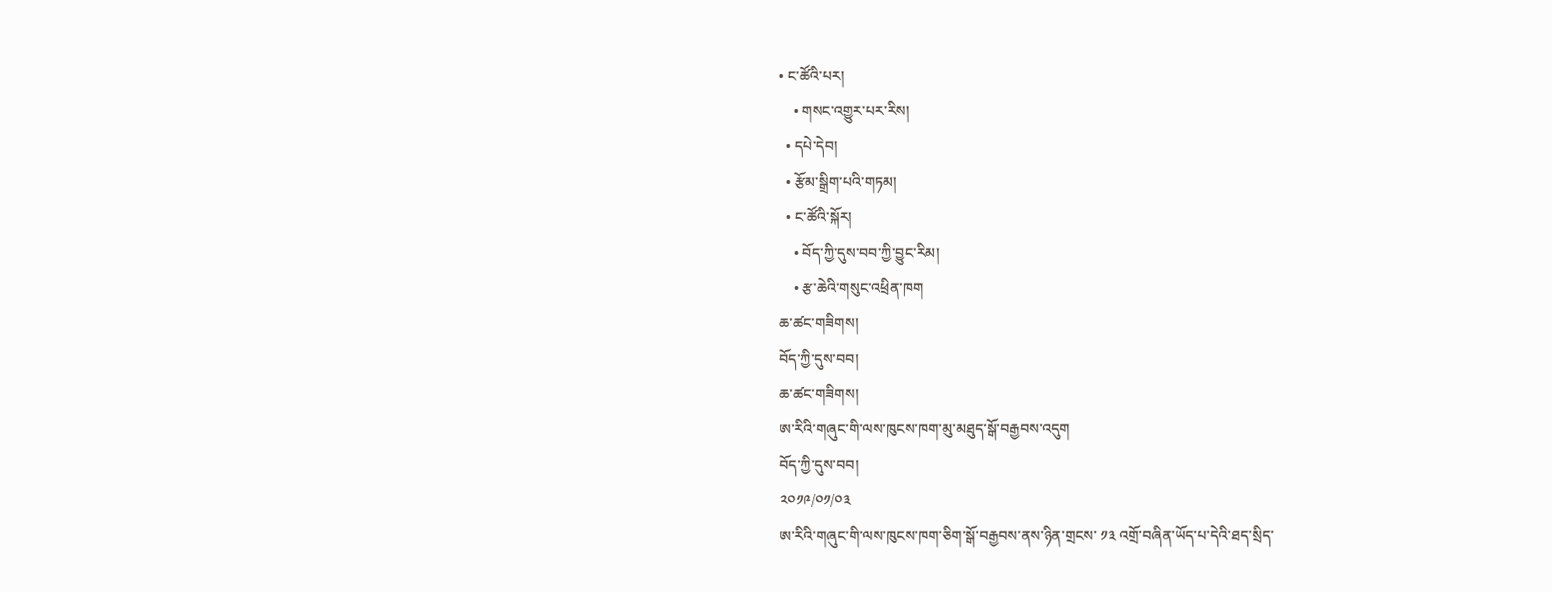• ང་ཚོའི་པར།
    • གསང་འགྱུར་པར་རིས།
  • དཔེ་དེབ།
  • རྩོམ་སྒྲིག་པའི་གཏམ།
  • ང་ཚོའི་སྐོར།
    • བོད་ཀྱི་དུས་བབ་ཀྱི་བྱུང་རིམ།
    • རྩ་ཆེའི་གསུང་འཕྲིན་ཁག
ཆ་ཚང་གཟིགས།
བོད་ཀྱི་དུས་བབ།
ཆ་ཚང་གཟིགས།
ཨ་རིའི་གཞུང་གི་ལས་ཁུངས་ཁག་མུ་མཐུད་སྒོ་བརྒྱབས་འདུག
བོད་ཀྱི་དུས་བབ།
༢༠༡༩/༠༡/༠༣
ཨ་རིའི་གཞུང་གི་ལས་ཁུངས་ཁག་ཅིག་སྒོ་བརྒྱབས་ནས་ཉིན་གྲངས་ ༡༣ འགྲོ་བཞིན་ཡོད་པ་དེའི་ཐད་སྲིད་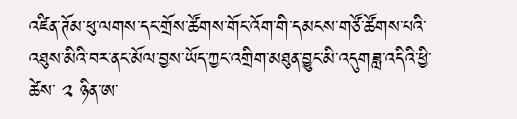འཛིན་ཊོམ་ཕུ་ལགས་དང་གྲོས་ཚོགས་གོང་འོག་གི་དམངས་གཙོ་ཚོགས་པའི་འཐུས་མིའི་བར་ནང་མོལ་བྱས་ཡོད་ཀྱང་འགྲིག་མཐུན་བྱུང་མི་འདུགཟླ་འདིའི་ཕྱི་ཚེས་ ༢ ཉིན་ཨ་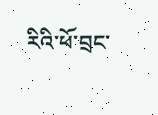རིའི་ཕོ་བྲང་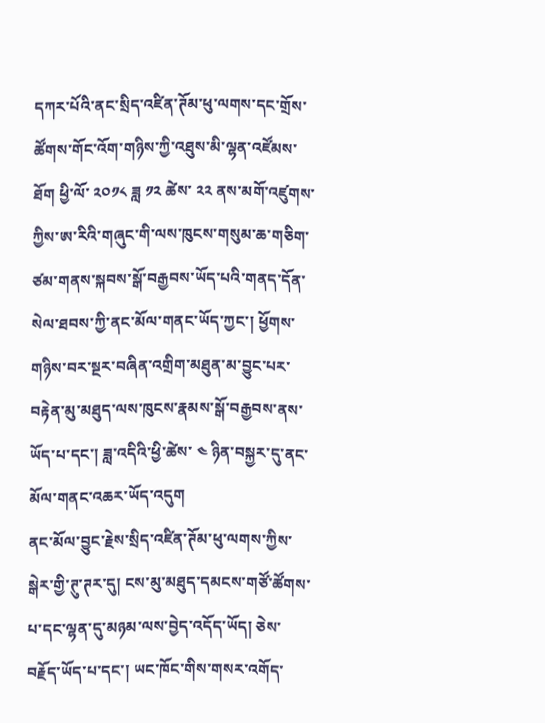དཀར་པོའི་ནང་སྲིད་འཛིན་ཊོམ་ཕུ་ལགས་དང་གྲོས་ཚོགས་གོང་འོག་གཉིས་ཀྱི་འཐུས་མི་ལྷན་འཛོམས་ཐོག ཕྱི་ལོ་ ༢༠༡༨ ཟླ ༡༢ ཚེས་ ༢༢ ནས་མགོ་འཛུགས་ཀྱིས་ཨ་རིའི་གཞུང་གི་ལས་ཁུངས་གསུམ་ཆ་གཅིག་ཙམ་གནས་སྐབས་སྒོ་བརྒྱབས་ཡོད་པའི་གནད་དོན་སེལ་ཐབས་ཀྱི་ནང་མོལ་གནང་ཡོད་ཀྱང་། ཕྱོགས་གཉིས་བར་སྔར་བཞིན་འགྲིག་མཐུན་མ་བྱུང་པར་བརྟེན་མུ་མཐུད་ལས་ཁུངས་རྣམས་སྒོ་བརྒྱབས་ནས་ཡོད་པ་དང་། ཟླ་འདིའི་ཕྱི་ཚེས་ ༤ ཉིན་བསྐྱར་དུ་ནང་མོལ་གནང་འཆར་ཡོད་འདུག
ནང་མོལ་བྱུང་རྗེས་སྲིད་འཛིན་ཊོམ་ཕུ་ལགས་ཀྱིས་སྒེར་གྱི་ཊུ་ཊར་དུ། ངས་མུ་མཐུད་དམངས་གཙོ་ཚོགས་པ་དང་ལྷན་དུ་མཉམ་ལས་བྱེད་འདོད་ཡོད། ཅེས་བརྗོད་ཡོད་པ་དང་། ཡང་ཁོང་གིས་གསར་འགོད་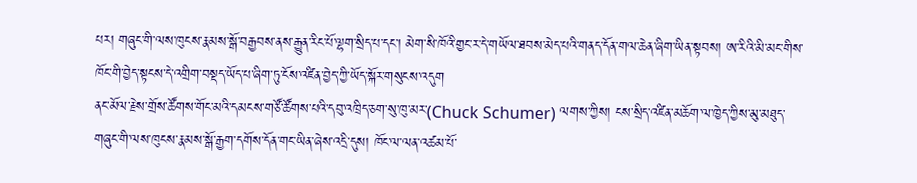པར། གཞུང་གི་ལས་ཁུངས་རྣམས་སྒོ་བརྒྱབས་ནས་རྒྱུན་རིང་པོ་ལྷག་སྲིད་པ་དང་། མེག་སི་ཁོའི་གྱང་ར་དེ་གཡོལ་ཐབས་མེད་པའི་གནད་དོན་གལ་ཆེན་ཞིག་ཡིན་སྟབས། ཨ་རིའི་མི་མང་གིས་ཁོང་གི་བྱེད་སྟངས་དེ་འགྲིག་བསྡད་ཡོད་པ་ཞིག་ཏུ་ངོས་འཛིན་བྱེད་ཀྱི་ཡོད་སྐོར་གསུངས་འདུག
ནང་མོལ་རྗེས་གྲོས་ཚོགས་གོང་མའི་དམངས་གཙོ་ཚོགས་པའི་དབུ་འཁྲིད་ཅག་སུ་ཁུ་མར་(Chuck Schumer) ལགས་ཀྱིས། ངས་སྲིད་འཛིན་མཆོག་ལ་ཁྱེད་ཀྱིས་མུ་མཐུད་གཞུང་གི་ལས་ཁུངས་རྣམས་སྒོ་རྒྱག་དགོས་དོན་གང་ཡིན་ཞེས་འདྲི་དུས། ཁོང་ལ་ལན་འཚམ་པོ་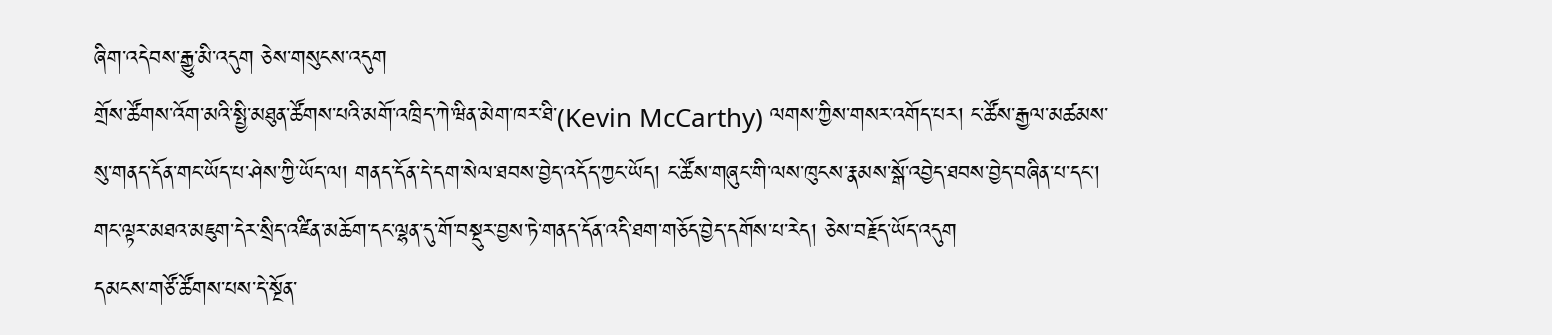ཞིག་འདེབས་རྒྱུ་མི་འདུག ཅེས་གསུངས་འདུག
གྲོས་ཚོགས་འོག་མའི་སྤྱི་མཐུན་ཚོགས་པའི་མགོ་འཁྲིད་ཀེ་ཝིན་མེག་ཁར་ཐི་(Kevin McCarthy) ལགས་ཀྱིས་གསར་འགོད་པར། ང་ཚོས་རྒྱལ་མཚམས་སུ་གནད་དོན་གང་ཡོད་པ་ཤེས་ཀྱི་ཡོད་ལ། གནད་དོན་དེ་དག་སེལ་ཐབས་བྱེད་འདོད་ཀྱང་ཡོད། ང་ཚོས་གཞུང་གི་ལས་ཁུངས་རྣམས་སྒོ་འབྱེད་ཐབས་བྱེད་བཞིན་པ་དང་། གང་ལྟར་མཐའ་མཇུག་དེར་སྲིད་འཛིན་མཆོག་དང་ལྷན་དུ་གོ་བསྡུར་བྱས་ཏེ་གནད་དོན་འདི་ཐག་གཅོད་བྱེད་དགོས་པ་རེད། ཅེས་བརྗོད་ཡོད་འདུག
དམངས་གཙོ་ཚོགས་པས་དེ་སྔོན་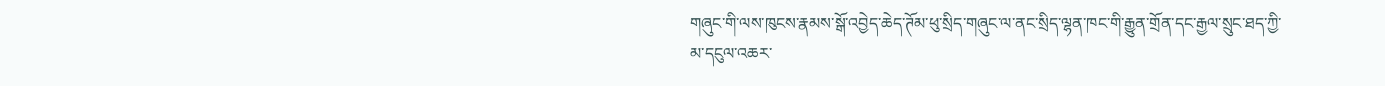གཞུང་གི་ལས་ཁུངས་རྣམས་སྒོ་འབྱེད་ཆེད་ཊོམ་ཕུ་སྲིད་གཞུང་ལ་ནང་སྲིད་ལྷན་ཁང་གི་རྒྱུན་གྲོན་དང་རྒྱལ་སྲུང་ཐད་ཀྱི་མ་དངུལ་འཆར་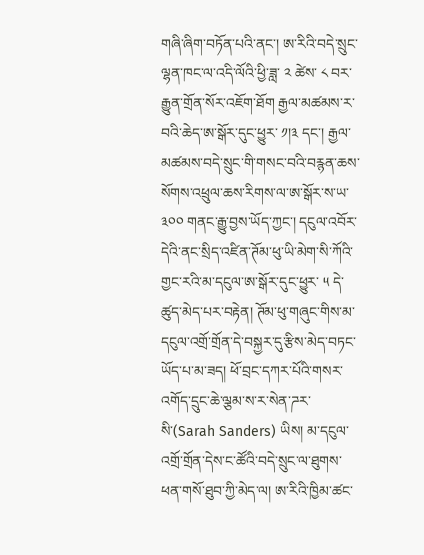གཞི་ཞིག་བཏོན་པའི་ནང་། ཨ་རིའི་བདེ་སྲུང་ལྷན་ཁང་ལ་འདི་ལོའི་ཕྱི་ཟླ་ ༢ ཚེས་ ༨ བར་རྒྱུན་གྲོན་སོར་འཇོག་ཐོག རྒྱལ་མཚམས་ར་བའི་ཆེད་ཨ་སྒོར་དུང་ཕྱུར་ ༡།༣ དང་། རྒྱལ་མཚམས་བདེ་སྲུང་གི་གསང་བའི་བརྙན་ཆས་སོགས་འཕྲུལ་ཆས་རིགས་ལ་ཨ་སྒོར་ས་ཡ་ ༣༠༠ གནང་རྒྱུ་བྱས་ཡོད་ཀྱང་། དངུལ་འབོར་དེའི་ནང་སྲིད་འཛིན་ཊོམ་ཕུ་ཡི་མེག་སི་ཀོའི་གྱང་རའི་མ་དངུལ་ཨ་སྒོར་དུང་ཕྱུར་ ༥ དེ་ཚུད་མེད་པར་བརྟེན། ཊོམ་ཕུ་གཞུང་གིས་མ་དངུལ་འགྲོ་གྲོན་དེ་བསྐྱར་དུ་རྩིས་མེད་བཏང་ཡོད་པ་མ་ཟད། ཕོ་བྲང་དཀར་པོའི་གསར་འགོད་དྲུང་ཆེ་ལྕམ་ས་ར་སེན་ཌར་སི་(Sarah Sanders) ཡིས། མ་དངུལ་འགྲོ་གྲོན་དེས་ང་ཚོའི་བདེ་སྲུང་ལ་ཐུགས་ཕན་གསོ་ཐུབ་ཀྱི་མེད་ལ། ཨ་རིའི་ཁྱིམ་ཚང་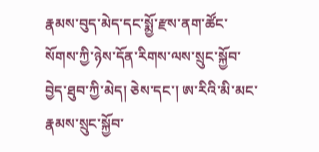རྣམས་བུད་མེད་དང་སྨྱོ་རྫས་ནག་ཚོང་སོགས་ཀྱི་ཉེས་དོན་རིགས་ལས་སྲུང་སྐྱོབ་བྱེད་ཐུབ་ཀྱི་མེད། ཅེས་དང་། ཨ་རིའི་མི་མང་རྣམས་སྲུང་སྐྱོབ་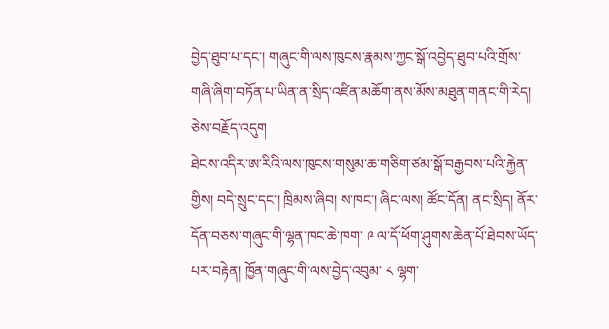བྱེད་ཐུབ་པ་དང་། གཞུང་གི་ལས་ཁུངས་རྣམས་ཀྱང་སྒོ་འབྱེད་ཐུབ་པའི་གྲོས་གཞི་ཞིག་བཏོན་པ་ཡིན་ན་སྲིད་འཛིན་མཆོག་ནས་མོས་མཐུན་གནང་གི་རེད། ཅེས་བརྗོད་འདུག
ཐེངས་འདིར་ཨ་རིའི་ལས་ཁུངས་གསུམ་ཆ་གཅིག་ཙམ་སྒོ་བརྒྱབས་པའི་རྐྱེན་གྱིས། བདེ་སྲུང་དང་། ཁྲིམས་ཞིབ། ས་ཁང་། ཞིང་ལས། ཚོང་དོན། ནང་སྲིད། ནོར་དོན་བཅས་གཞུང་གི་ལྷན་ཁང་ཆེ་ཁག་ ༩ ལ་དོ་ཕོག་ཤུགས་ཆེན་པོ་ཐེབས་ཡོད་པར་བརྟེན། ཁྱོན་གཞུང་གི་ལས་བྱེད་འབུམ་ ༨ ལྷག་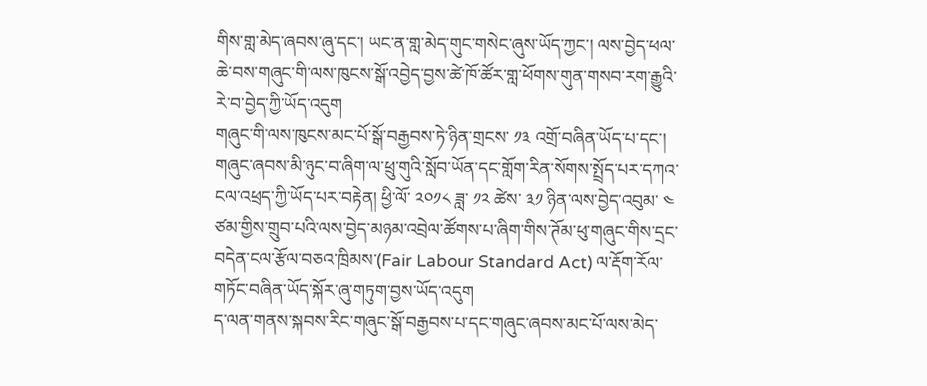གིས་གླ་མེད་ཞབས་ཞུ་དང་། ཡང་ན་གླ་མེད་གུང་གསེང་ཞུས་ཡོད་ཀྱང་། ལས་བྱེད་ཕལ་ཆེ་བས་གཞུང་གི་ལས་ཁུངས་སྒོ་འབྱེད་བྱས་ཚེ་ཁོ་ཚོར་གླ་ཕོགས་གུན་གསབ་རག་རྒྱུའི་རེ་བ་བྱེད་ཀྱི་ཡོད་འདུག
གཞུང་གི་ལས་ཁུངས་མང་པོ་སྒོ་བརྒྱབས་ཏེ་ཉིན་གྲངས་ ༡༣ འགྲོ་བཞིན་ཡོད་པ་དང་། གཞུང་ཞབས་མི་ཉུང་བ་ཞིག་ལ་ཕྲུ་གུའི་སློབ་ཡོན་དང་གློག་རིན་སོགས་སྤྲོད་པར་དཀའ་ངལ་འཕྲད་ཀྱི་ཡོད་པར་བརྟེན། ཕྱི་ལོ་ ༢༠༡༨ ཟླ་ ༡༢ ཚེས་ ༣༡ ཉིན་ལས་བྱེད་འབུམ་ ༤ ཙམ་གྱིས་གྲུབ་པའི་ལས་བྱེད་མཉམ་འབྲེལ་ཚོགས་པ་ཞིག་གིས་ཊོམ་ཕུ་གཞུང་གིས་དྲང་བདེན་ངལ་རྩོལ་བཅའ་ཁྲིམས་(Fair Labour Standard Act) ལ་རྡོག་རོལ་གཏོང་བཞིན་ཡོད་སྐོར་ཞུ་གཏུག་བྱས་ཡོད་འདུག
ད་ལན་གནས་སྐབས་རིང་གཞུང་སྒོ་བརྒྱབས་པ་དང་གཞུང་ཞབས་མང་པོ་ལས་མེད་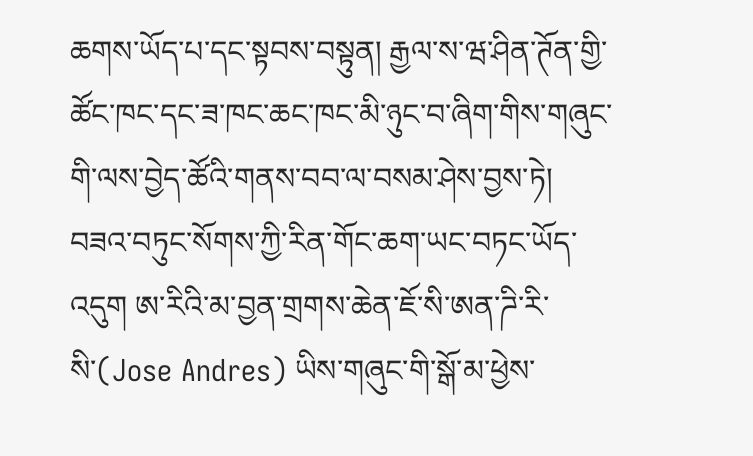ཆགས་ཡོད་པ་དང་སྟབས་བསྟུན། རྒྱལ་ས་ཝ་ཤིན་ཊོན་གྱི་ཚོང་ཁང་དང་ཟ་ཁང་ཆང་ཁང་མི་ཉུང་བ་ཞིག་གིས་གཞུང་གི་ལས་བྱེད་ཚོའི་གནས་བབ་ལ་བསམ་ཤེས་བྱས་ཏེ། བཟའ་བཏུང་སོགས་ཀྱི་རིན་གོང་ཆག་ཡང་བཏང་ཡོད་འདུག ཨ་རིའི་མ་བྱན་གྲགས་ཆེན་ཇོ་སི་ཨན་ཌི་རི་སི་(Jose Andres) ཡིས་གཞུང་གི་སྒོ་མ་ཕྱེས་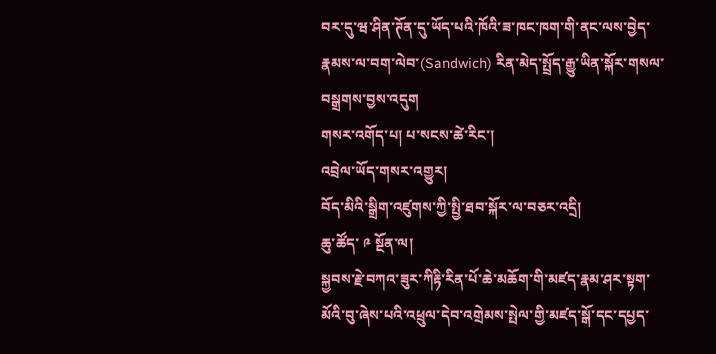བར་དུ་ཝ་ཤིན་ཊོན་དུ་ཡོད་པའི་ཁོའི་ཟ་ཁང་ཁག་གི་ནང་ལས་བྱེད་རྣམས་ལ་བག་ལེབ་(Sandwich) རིན་མེད་སྤྲོད་རྒྱུ་ཡིན་སྐོར་གསལ་བསྒྲགས་བྱས་འདུག
གསར་འགོད་པ། པ་སངས་ཚེ་རིང་།
འབྲེལ་ཡོད་གསར་འགྱུར།
བོད་མིའི་སྒྲིག་འཛུགས་ཀྱི་སྤྱི་ཐབ་སྐོར་ལ་བཅར་འདྲི།
ཆུ་ཚོད་ ༩ སྔོན་ལ།
སྐྱབས་རྗེ་བཀའ་ཟུར་ཀིརྟི་རིན་པོ་ཆེ་མཆོག་གི་མཛད་རྣམ་ཤར་སྟག་མོའི་བུ་ཞེས་པའི་འཕྲུལ་དེབ་འགྲེམས་སྤེལ་གྱི་མཛད་སྒོ་དང་དཔྱད་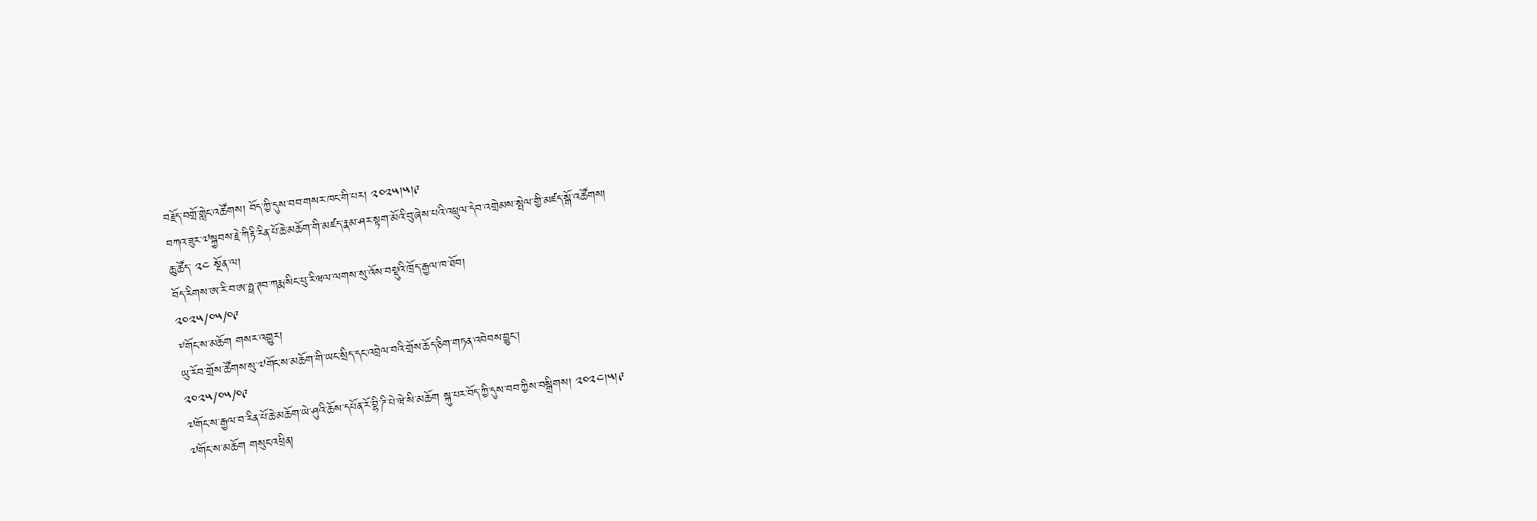བརྗོད་བགྲོ་གླེང་འཚོགས། བོད་ཀྱི་དུས་བབ་གསར་ཁང་གི་པར། ༢༠༢༥།༥།༩
བཀའ་ཟུར་༧སྐྱབས་རྗེ་ཀིརྟི་རིན་པོ་ཆེ་མཆོག་གི་མཛད་རྣམ་ཤར་སྟག་མོའི་བུ་ཞེས་པའི་འཕྲུལ་དེབ་འགྲེམས་སྤེལ་གྱི་མཛད་སྒོ་འཚོགས།
ཆུ་ཚོད་ ༢༤ སྔོན་ལ།
བོད་རིགས་ཨ་རི་བ་ཨ་ཧྥ་ཊབ་ཀརྨ་སིང་པུ་རི་ཝལ་ལགས་སུ་འོས་བསྡུའི་ཁྲོད་རྒྱལ་ཁ་ཐོབ།
༢༠༢༥/༠༥/༠༩
༸གོང་ས་མཆོག གསར་འགྱུར།
ཡུ་རོབ་གྲོས་ཚོགས་སུ་༧གོང་ས་མཆོག་གི་ཡང་སྲིད་དང་འབྲེལ་བའི་གྲོས་ཆོད་ཅིག་གཏན་འབེབས་བྱུང་།
༢༠༢༥/༠༥/༠༩
༧གོང་ས་རྒྱལ་བ་རིན་པོ་ཆེ་མཆོག་ཡེ་ཤུའི་ཆོས་དཔོན་རོ་བྷི་ཌི་པེ་ཝེ་སི་མཆོག སྐུ་པར་བོད་ཀྱི་དུས་བབ་ཀྱིས་བསྒྲིགས། ༢༠༢༤།༥།༩
༧གོང་ས་མཆོག གསུང་འཕྲིན།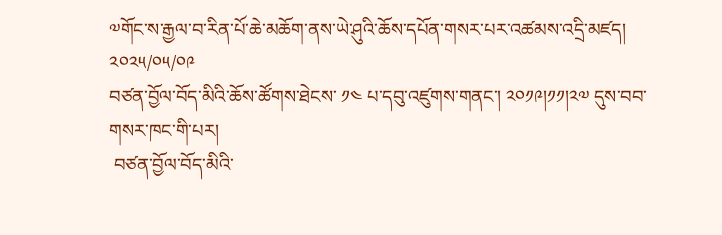༧གོང་ས་རྒྱལ་བ་རིན་པོ་ཆེ་མཆོག་ནས་ཡེ་ཤུའི་ཆོས་དཔོན་གསར་པར་འཚམས་འདྲི་མཛད།
༢༠༢༥/༠༥/༠༩
བཙན་བྱོལ་བོད་མིའི་ཆོས་ཚོགས་ཐེངས་ ༡༤ པ་དབུ་འཛུགས་གནང་། ༢༠༡༩།༡༡།༢༧ དུས་བབ་གསར་ཁང་གི་པར།
 བཙན་བྱོལ་བོད་མིའི་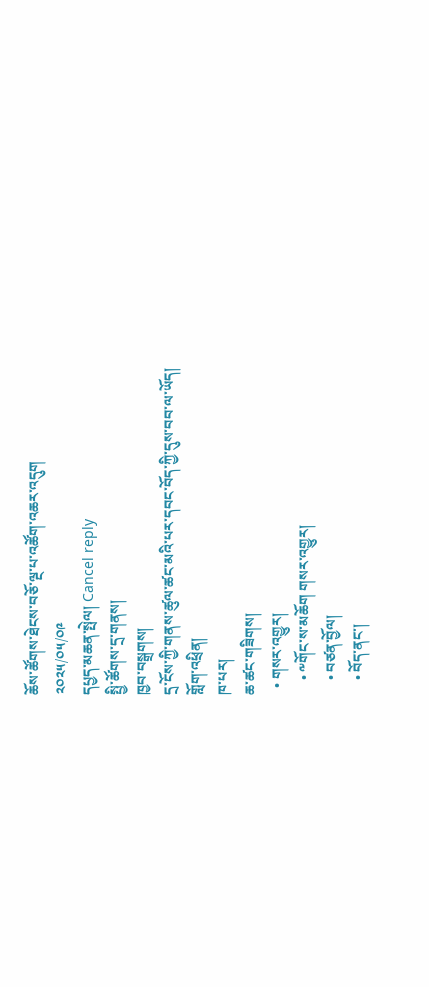ཆོས་ཚོགས་ཐེངས་བཅོ་ལྔ་པ་འཚོག་འཆར་འདུག
༢༠༢༥/༠༥/༠༩
དཔྱད་མཆན་སྤེལ། Cancel reply
སྤྱི་ཚོགས་དྲ་གནས།
ཁྱབ་བསྒྲགས།
དྲ་ངོས་ཀྱི་གནས་ཚུལ་ཚང་མའི་པར་དབང་བོད་ཀྱི་དུས་བབ་ལ་ཡོད།
གློག་འཕྲིན།
ཁ་པར།
ཆ་ཚང་གཟིགས།
  • གསར་འགྱུར།
    • ༸གོང་ས་མཆོག གསར་འགྱུར།
    • བཙན་བྱོལ།
    • བོད་ནང་།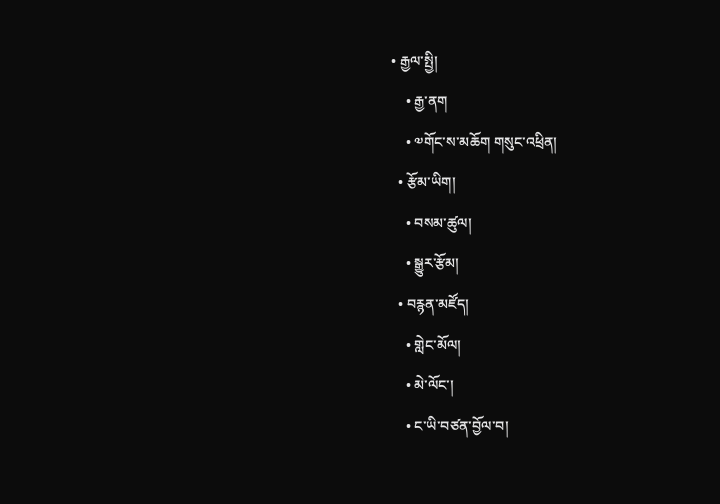• རྒྱལ་སྤྱི།
    • རྒྱ་ནག
    • ༧གོང་ས་མཆོག གསུང་འཕྲིན།
  • རྩོམ་ཡིག།
    • བསམ་ཚུལ།
    • སྒྱུར་རྩོམ།
  • བརྙན་མཛོད།
    • གླེང་མོལ།
    • མེ་ལོང་།
    • ང་ཡི་བཙན་བྱོལ་བ།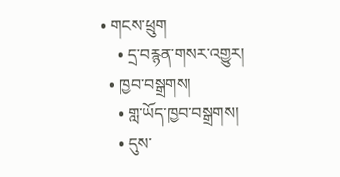• གངས་ཕྲུག
    • དྲ་བརྙན་གསར་འགྱུར།
  • ཁྱབ་བསྒྲགས།
    • གླ་ཡོད་ཁྱབ་བསྒྲགས།
    • དུས་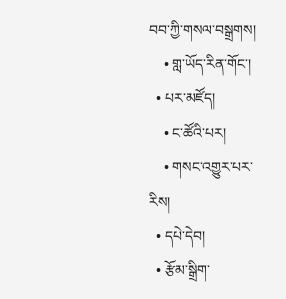བབ་ཀྱི་གསལ་བསྒྲགས།
    • གླ་ཡོད་རིན་གོང་།
  • པར་མཛོད།
    • ང་ཚོའི་པར།
    • གསང་འགྱུར་པར་རིས།
  • དཔེ་དེབ།
  • རྩོམ་སྒྲིག་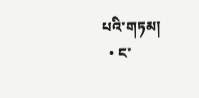པའི་གཏམ།
  • ང་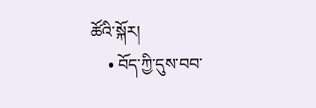ཚོའི་སྐོར།
    • བོད་ཀྱི་དུས་བབ་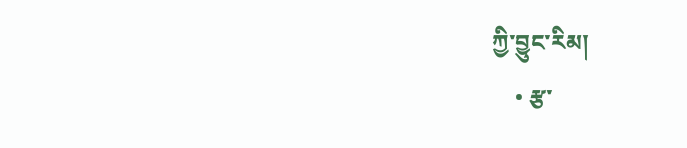ཀྱི་བྱུང་རིམ།
    • རྩ་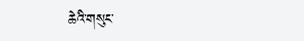ཆེའི་གསུང་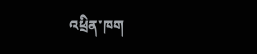འཕྲིན་ཁག